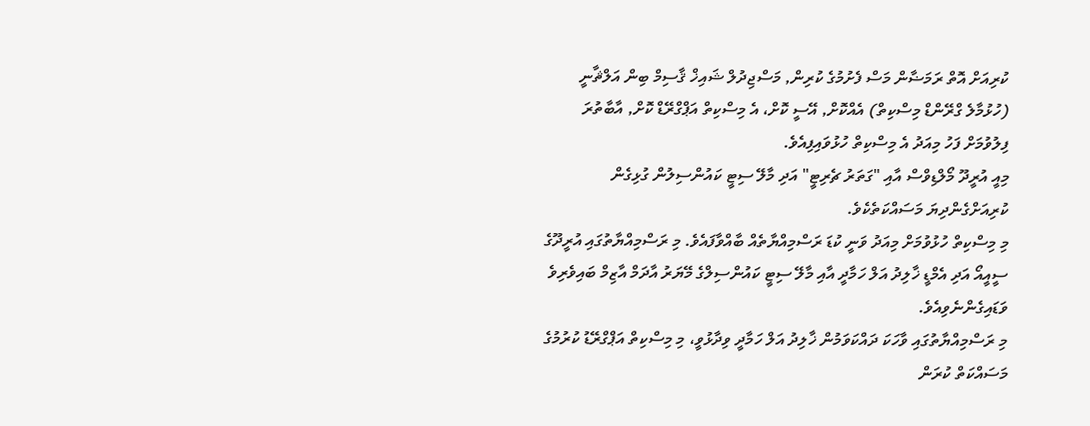ކުރިއަށް އޮތް ރަމަޟާން މަސް ފެށުމުގެ ކުރިން, މަސްޖިދުލް ޝައިޚް ޤާސިމް ބިން އަލްޘާނީ (ހުޅުމާލެ ގްރޭންޑް މިސްކިތް) އެއްކޮށް, އޭސީ ކޮށް، އެ މިސްކިތް އަޕްގްރޭޑް ކޮށް, އާބާތުރަ ފިލުވުމަށް ފަހު މިއަދު އެ މިސްކިތް ހުޅުވައިފިއެވެ.
މިއީ އުރީދޫ މޯލްޑިވްސް އާއި "ގަތަރު ޗެރިޓީ" އަދި މާލޭ ސިޓީ ކައުންސިލުން ގުޅިގެން ކުރިއަށްގެންދިޔަ މަސައްކަތެކެވެ.
މި މިސްކިތް ހުޅުވުމަށް މިއަދު ވަނީ ކުޑަ ރަސްމިއްޔާތެއް ބާއްވާފައެވެ. މި ރަސްމިއްޔާތުގައި އުރީދޫގެ ސީއީއޯ އަދި އެމްޑީ ޚާލިދު އަލް ހަމާދީ އާއި މާލޭ ސިޓީ ކައުންސިލްގެ މޭޔަރު އާދަމް އާޒިމް ބައިވެރިވެ ވަޑައިގެންނެވިއެވެ.
މި ރަސްމިއްޔާތުގައި ވާހަކަ ދައްކަވަމުން ޚާލިދު އަލް ހަމާދީ ވިދާޅުވީ، މި މިސްކިތް އަޕްގްރޭޑު ކުރުމުގެ މަސައްކަތް ކުރަން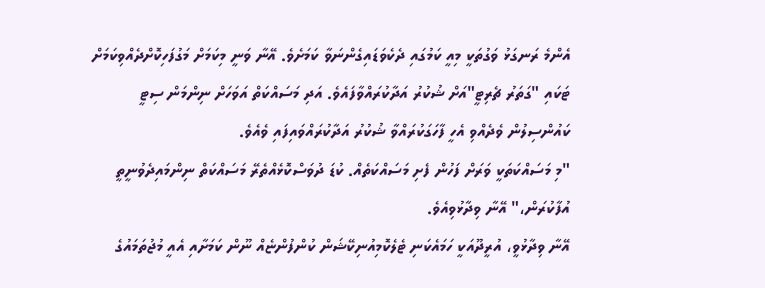އެންމެ ރަނގަޅު ވަގުތަކީ މިއީ ކަމުގައި ދެކެވަޑައިގެންނަވާ ކަމަށެވެ. އޭނާ ވަނީ މިކަމަށް މަގުފަހިކޮށްދެއްވިކަމަށް ޓަކައި "ގަތަރު ޗެރިޓީ"އަށް ޝުކުރު އަދާކުރައްވާފައެވެ. އަދި މަސައްކަތް އަވަހަށް ނިންމަން ސިޓީ ކައުންސިލުން ވެދެއްވި އެހީ ފާހަގަކުރައްވާ ޝުކުރު އަދާކުރައްވައިފައި ވެއެވެ.
"މި މަސައްކަތަކީ ވަރަށް ފަހުން ފެށި މަސައްކަތެއް. ކުޑަ ދުވަސްކޮޅެއްތެރޭ މަސައްކަތް ނިންމައިދެވުނީތީ އުފާކުރަން،" އޭނާ ވިދާޅުވިއެވެ.
އޭނާ ވިދާޅުވީ، އުރީދޫއަކީ ހަމައެކަނި ޓެލެކޮމިއުނިކޭޝަން ކުންފުންޏެއް ނޫން ކަމަށާއި އެއީ މުޖުތަމައުގެ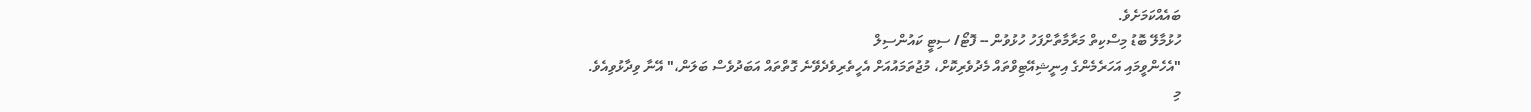ބައެއްކަމަށެވެ.
ހުޅުމާލޭ ބޮޑު މިސްކިތް މަރާމާތާށްފަހު ހުޅުވުން -- ފޮޓޯ/ ސިޓީ ކައުންސިލް
"އެހެންވީމައި އަހަރެމެންގެ އިނީޝިއޭޓިވްތައް މެދުވެރިކޮށް، މުޖުތަމައުއަށް އެހީތެރިވެދެވޭނެ ގޮތްތައް އަބަދުވެސް ބަލަން،" އޭނާ ވިދާޅުވިއެވެ.
މި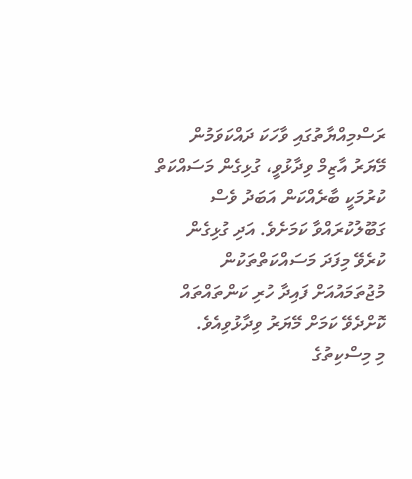ރަސްމިއްޔާތުގައި ވާހަކަ ދައްކަވަމުން މޭޔަރު އާޒިމް ވިދާޅުވީ، ގުޅިގެން މަސައްކަތް ކުރުމަކީ ބާރެއްކަން އަބަދު ވެސް ގަބޫލުކުރައްވާ ކަމަށެވެ. އަދި ގުޅިގެން ކުރެވޭ މިފަދަ މަސައްކަތްތަކުން މުޖުތަމައުއަށް ފައިދާ ހުރި ކަންތައްތައް ކޮށްދެވޭ ކަމަށް މޭޔަރު ވިދާޅުވިއެވެ.
މި މިސްކިތުގެ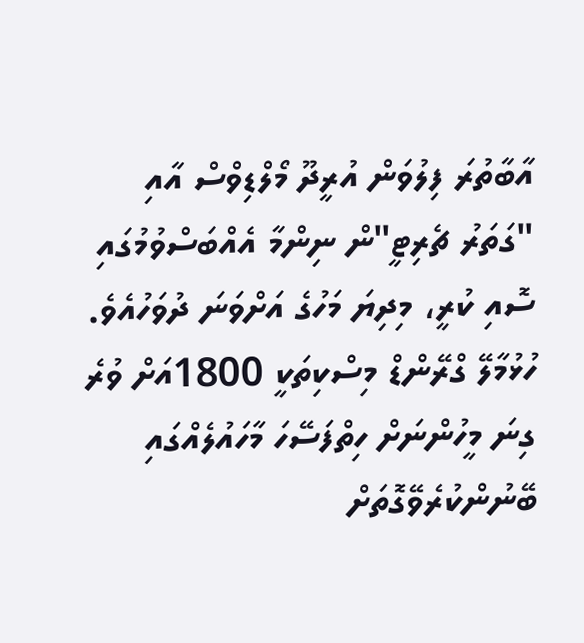އާބާތުރަ ފިލުވަން އުރީދޫ މޯލްޑިވްސް އާއި "ގަތަރު ޗެރިޓީ"ން ނިންމާ އެއްބަސްވުމުގައި ސޮއި ކުރީ، މިދިޔަ މަހުގެ އަށްވަނަ ދުވަހުއެވެ.
ހުޅުމާލޭ ގްރޭންޑް މިސްކިތަކީ 1800އަށް ވުރެ ގިނަ މީހުންނަށް ހިތްފަސޭހަ މާހައުލެއްގައި ބޭނުންކުރެވޭގޮތަށް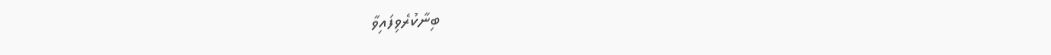ބިނާކުރެވިފައިވާ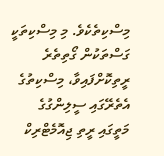މިސްކިތެކެވެ. މި މިސްކިތަކީ ގަސްތަކުން ގޯތިތެރެ ރީތިކޮށްފައިވާ، މިސްކިތުގެ އެތެރޭގައި ސީލިންގުގެ މަތީގައި ރީތި ޖިއޮމެޓްރިކް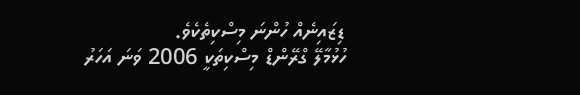ޑިޒައިނެއް ހުންނަ މިސްކިތެކެވެ.
ހުޅުމާލޭ ގްރޭންޑް މިސްކިތަކީ 2006 ވަނަ އަހަރު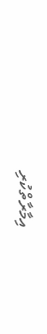އިމާރާތްކުރި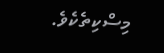މިސްކިތެކެވެ.